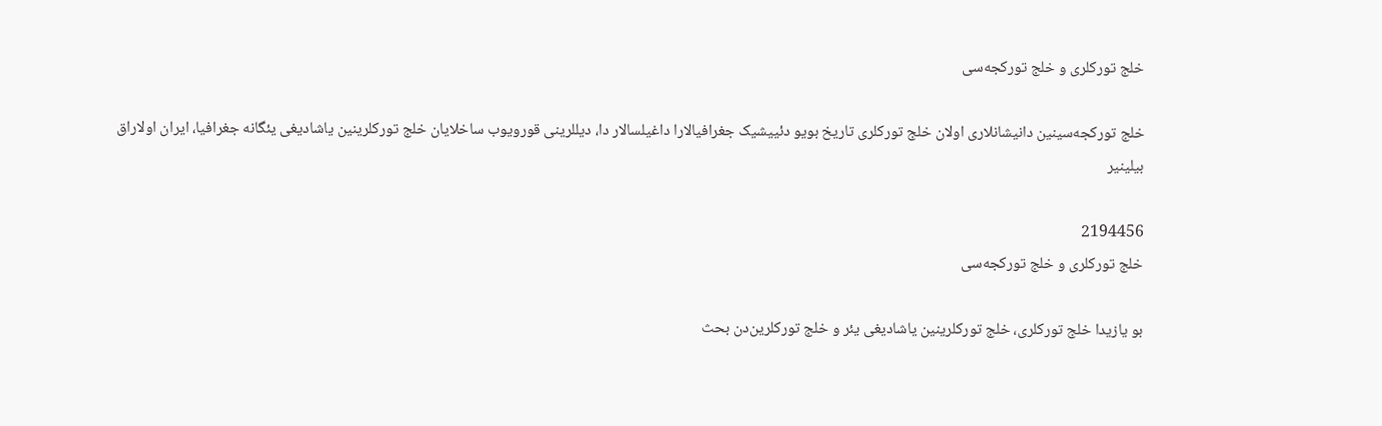خلج تورکلری و خلج تورکجه‌سی

خلج تورکجه‌سینین دانیشانلاری اولان خلج تورکلری تاریخ بویو دئییشیک جغرافیالارا داغیلسالار دا، دیللرینی قورویوب ساخلایان خلج تورکلرینین یاشادیغی یئگانه جغرافیا، ایران اولاراق بیلینیر

2194456
خلج تورکلری و خلج تورکجه‌سی

بو یازیدا خلج تورکلری، خلج تورکلرینین یاشادیغی یئر و خلج تورکلرین‌دن بحث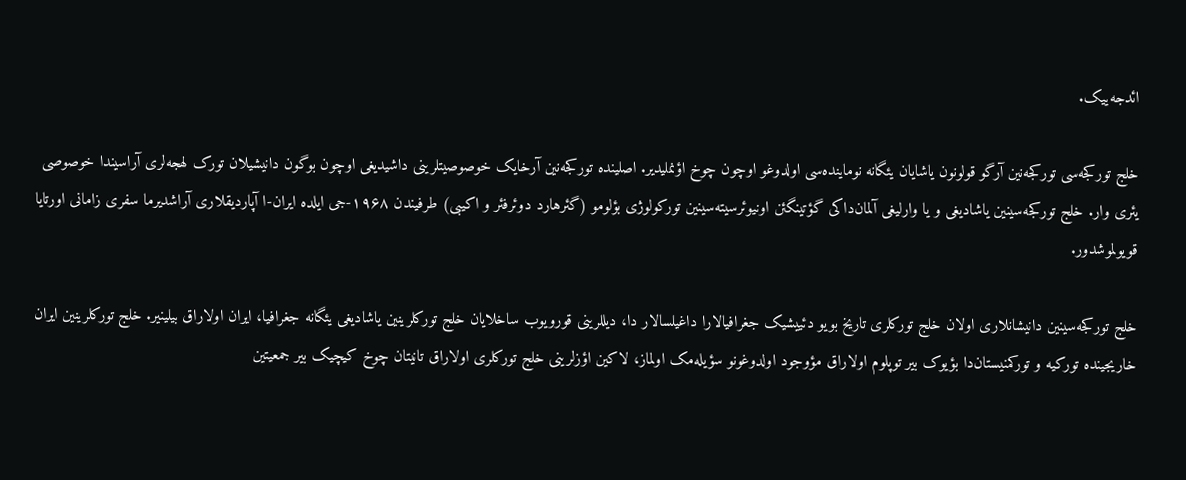ائدجه‌ییک.

خلج تورکجه‌سی تورکجه‌نین آرگو قولونون یاشایان یئگانه نوماینده‌سی اولدوغو اوچون چوخ اؤنملیدیر. اصلینده تورکجه‌نین آرخایک خوصوصیتلرینی داشیدیغی اوچون بوگون دانیشیلان تورک لهجه‌لری آراسیندا خوصوصی یئری وار. خلج تورکجه‌سینین یاشادیغی و یا وارلیغی آلمان‌داکی گؤتینگئن اونیوئرسیته‌سینین تورکولوژی بؤلومو (گئرهارد دوئرفئر و اکیبی) طرفیندن ۱۹۶۸-جی ایلده ایران-ا آپاردیقلاری آراشدیرما سفری زامانی اورتایا قویولموشدور.

خلج تورکجه‌سینین دانیشانلاری اولان خلج تورکلری تاریخ بویو دئییشیک جغرافیالارا داغیلسالار دا، دیللرینی قورویوب ساخلایان خلج تورکلرینین یاشادیغی یئگانه جغرافیا، ایران اولاراق بیلینیر. خلج تورکلرینین ایران خاریجینده تورکیه و تورکمنیستان‌دا بؤیوک بیر توپلوم اولاراق مؤوجود اولدوغونو سؤیله‌مک اولماز، لاکین اؤزلرینی خلج تورکلری اولاراق تانیتان چوخ کیچیک بیر جمعیتین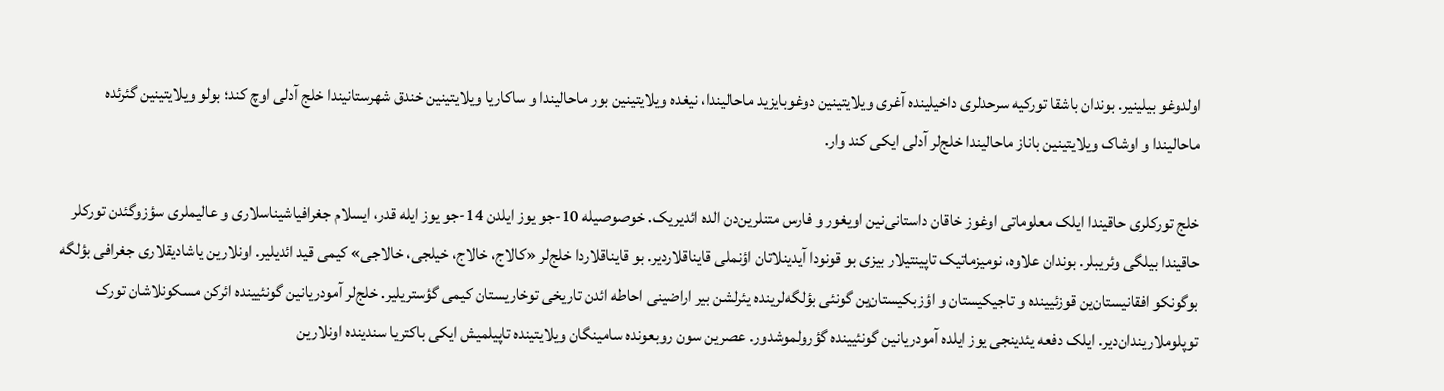اولدوغو بیلینیر. بوندان باشقا تورکیه سرحدلری داخیلینده آغری ویلایتینین دوغوبایزید ماحالیندا، نیغده ویلایتینین بور ماحالیندا و ساکاریا ویلایتینین خندق شهرستانیندا خلج آدلی اوچ کند؛ بولو ویلایتینین گئرئده ماحالیندا و اوشاک ویلایتینین باناز ماحالیندا خلج‌لر آدلی ایکی کند وار.

خلج تورکلری حاقیندا ایلک معلوماتی اوغوز خاقان داستانی‌نین اویغور و فارس متنلرین‌دن الده ائدیریک. خوصوصیله 10-جو یوز ایلدن 14-جو یوز ایله قدر، ایسلام جغرافیاشیناسلاری و عالیملری سؤزوگئدن تورکلر حاقیندا بیلگی وئریبلر. بوندان علاوه‌، نومیزماتیک تاپینتیلار بیزی بو قونودا آیدینلاتان اؤنملی قایناقلاردیر. بو قایناقلاردا خلج‌لر «کالاج، خالاج، خیلجی، خالاجی» کیمی قید ائدیلیر. اونلارین یاشادیقلاری جغرافی بؤلگه بوگونکو افقانیستان‌ین قوزئیینده و تاجیکیستان و اؤزبکیستان‌ین گونئی بؤلگه‌لرینده یئرلشن بیر اراضینی احاطه ائدن تاریخی توخاریستان کیمی گؤستریلیر. خلج‌لر آمودریانین گونئیینده ائرکن مسکونلاشان تورک توپلوملاریندان‌دیر. ایلک دفعه یئدینجی یوز ایلده آمودریانین گونئیینده گؤرولموشدور. عصرین سون روبعونده سامینگان ویلایتینده تاپیلمیش ایکی باکتریا سندینده اونلارین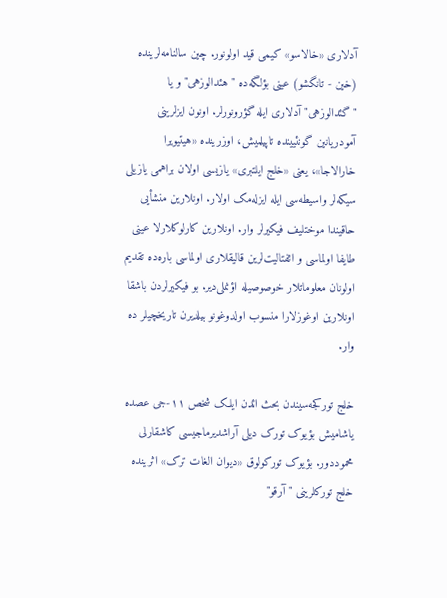آدلاری «خالاسو» کیمی قید اولونور. چین سالنامه‌لرینده (خین - تانگشو) عینی بؤلگه‌ده "هئدالوزهی" و یا "گئدالوزهی" آدلاری ایله گؤرونورلر. اونون ایزلرینی آمودریانین گونئیینده تاپیلمیش، اوزرینده «هیتیویرا خارالاجا»، یعنی «خلج ایلتبری» یازیسی اولان براهمی یازیلی سیکه‌لر واسیطه‌سی ایله ایزله‌مک اولار. اونلارین منشأیی حاقیندا موختلیف فیکیرلر وار. اونلارین کارلوکلارلا عینی طایفا اولماسی و ائفتالیت‌لرین قالیقلاری اولماسی باره‌ده تقدیم اولونان معلوماتلار خوصوصیله اؤنملی‌دیر. بو فیکیرلردن باشقا اونلارین اوغوزلارا منسوب اولدوغونو بیلدیرن تاریخچیلر‌ ده وار.

خلج تورکجه‌سیندن بحث ائدن ایلک شخص ۱۱-جی عصده یاشامیش بؤیوک تورک دیلی آراشدیرماجیسی کاشقارلی محموددور. بؤیوک تورکولوق «دیوان الغات ترک» اثرینده خلج تورکلرینی "آرقو"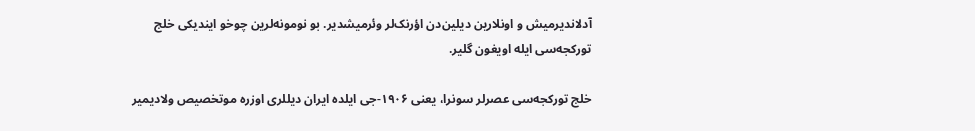آدلاندیرمیش و اونلارین دیلین‌دن اؤرنک‌لر وئرمیشدیر. بو نومونه‌لرین چوخو ایندیکی خلج تورکجه‌سی ایله اویغون گلیر.

خلج تورکجه‌سی عصرلر سونرا، یعنی ۱۹۰۶-جی ایلده ایران دیللری اوزره موتخصیص ولادیمیر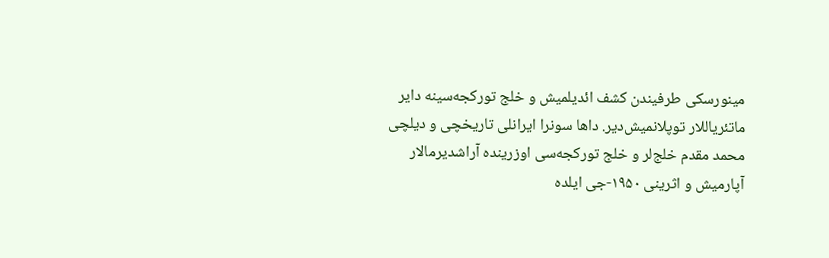مینورسکی طرفیندن کشف ائدیلمیش و خلج تورکجه‌سینه دایر ماتئریاللار توپلانمیش‌دیر. داها سونرا ایرانلی تاریخچی و دیلچی محمد مقدم خلج‌لر و خلج تورکجه‌سی اوزرینده آراشدیرمالار آپارمیش و اثرینی ۱۹۵۰-جی ایلده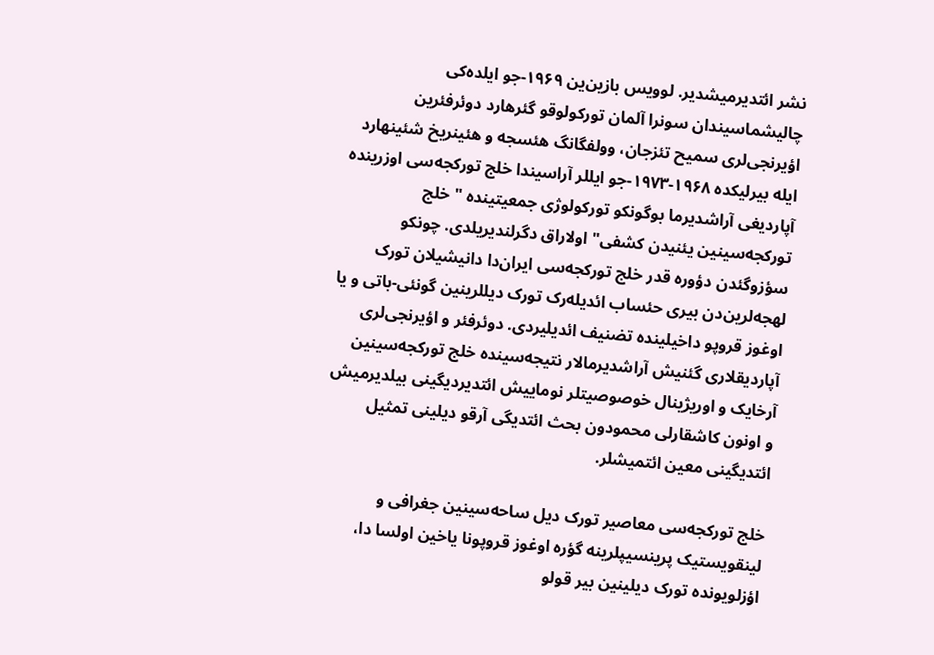نشر ائتدیرمیشدیر. لوویس بازین‌ین ۱۹۶۹-جو ایلده‌کی چالیشماسیندان سونرا آلمان تورکولوقو گئرهارد دوئرفئرین اؤیرنجی‌لری سمیح تئزجان، وولفگانگ هئسجه و هئینریخ شئینهارد ایله بیرلیکده ۱۹۶۸-۱۹۷۳-جو ایللر آراسیندا خلج تورکجه‌سی اوزرینده آپاردیغی آراشدیرما بوگونکو تورکولوژی جمعیتینده " خلج تورکجه‌سینین یئنیدن کشفی" اولاراق دگرلندیریلدی. چونکو سؤزوگئدن دؤوره قدر خلج تورکجه‌سی ایران‌دا دانیشیلان تورک لهجه‌لرین‌دن بیری حئساب ائدیله‌رک تورک دیللرینین گونئی-باتی و یا اوغوز قروپو داخیلینده تضنیف ائدیلیردی. دوئرفئر و اؤیرنجی‌لری آپاردیقلاری گئنیش آراشدیرمالار نتیجه‌سینده خلج تورکجه‌سینین آرخایک و اوریژینال خوصوصیتلر نوماییش ائتدیردیگینی بیلدیرمیش و اونون کاشقارلی محمودون بحث ائتدیگی آرقو دیلینی تمثیل ائتدیگینی معین ائتمیشلر.

خلج تورکجه‌سی معاصیر تورک دیل ساحه‌سینین جغرافی و لینقویستیک پرینسیپلرینه گؤره اوغوز قروپونا یاخین اولسا دا، اؤزلویونده تورک دیلینین بیر ‌قولو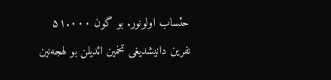حئساب اولونور. بو گون ۵۱.۰۰۰ نفرین دانیشدیغی تخمین ائدیلن بو لهجه‌نین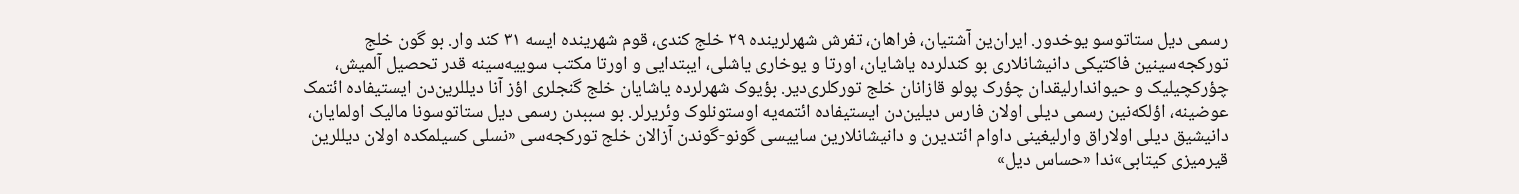رسمی دیل ستاتوسو یوخدور. ایران‌ین آشتیان، فراهان، تفرش شهرلرینده ۲۹ خلج کندی، قوم شهرینده ایسه ۳۱ کند وار. بو گون خلج تورکجه‌سینین فاکتیکی دانیشانلاری بو کندلرده یاشایان، اورتا و یوخاری یاشلی، ایبتدایی و اورتا مکتب سوییه‌سینه قدر تحصیل آلمیش، چؤرکچیلیک و حیواندارلیقدان چؤرک پولو قازانان خلج تورکلری‌دیر. بؤیوک شهرلرده یاشایان خلج گنجلری اؤز آنا دیللرین‌دن ایستیفاده ائتمک عوضینه، اؤلکه‌نین رسمی دیلی اولان فارس دیلین‌دن ایستیفاده ائتمه‌یه اوستونلوک وئریرلر. بو سببدن رسمی دیل ستاتوسونا مالیک اولمایان، دانیشیق دیلی اولاراق وارلیغینی داوام ائتدیرن و دانیشانلارین ساییسی گونو-گوندن آزالان خلج تورکجه‌سی «نسلی کسیلمکده اولان دیللرین قیرمیزی کیتابی»ندا «حساس دیل»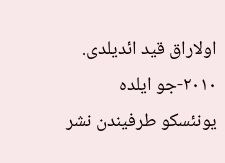اولاراق قید ائدیلدی. ۲۰۱۰-جو ایلده یونئسکو طرفیندن نشر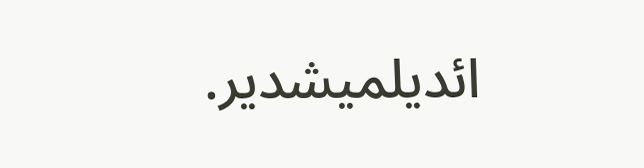ائدیلمیشدیر.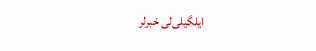ایلگیلی‌لی خبرلر